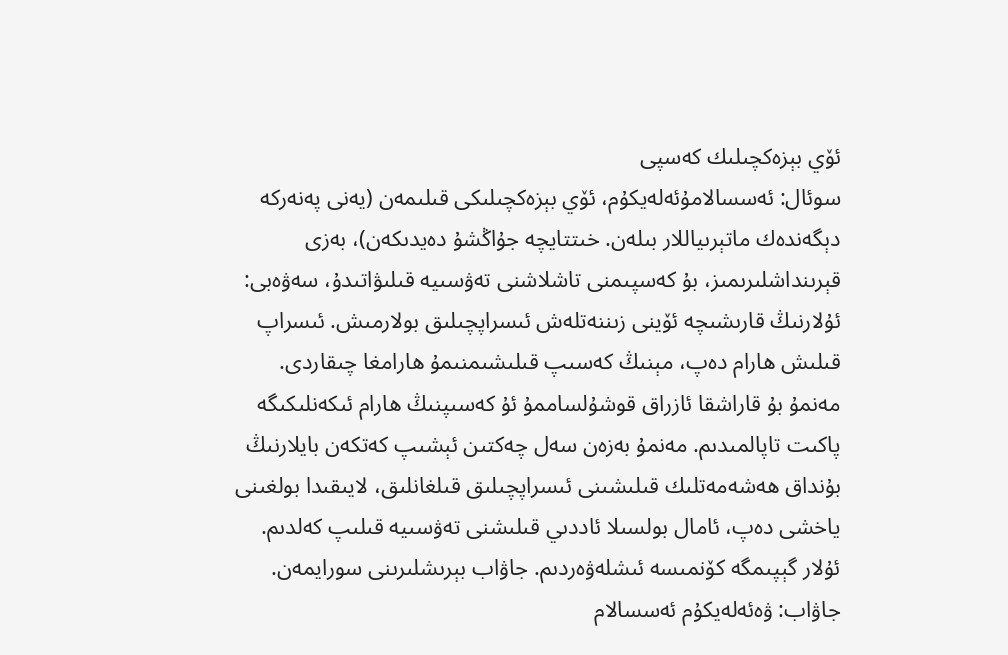ئۆي بېزەكچىلىك كەسپى
سوئال: ئەسسالامۇئەلەيكۇم، ئۆي بېزەكچىلىكى قىلىمەن (يەنى پەنەركە دېگەندەك ماتېرىياللار بىلەن. خىتتايچە جۇاڭشۇ دەيدىكەن)، بەزى قېرىنداشلىرىمىز، بۇ كەسپىمنى تاشلاشنى تەۋسىيە قىلىۋاتىدۇ، سەۋەبى: ئۇلارنىڭ قارىشىچە ئۆينى زىننەتلەش ئىسراپچىلىق بولارمىش. ئىسراپ قىلىش ھارام دەپ، مېنىڭ كەسىپ قىلىشىمنىمۇ ھارامغا چىقاردى. مەنمۇ بۇ قاراشقا ئازراق قوشۇلساممۇ ئۇ كەسىپنىڭ ھارام ئىكەنلىكىگە پاكىت تاپالمىدىم. مەنمۇ بەزەن سەل چەكتىن ئېشىپ كەتكەن بايلارنىڭ بۇنداق ھەشەمەتلىك قىلىشىنى ئىسراپچىلىق قىلغانلىق، لايىقىدا بولغىنى ياخشى دەپ، ئامال بولسىلا ئاددىي قىلىشنى تەۋسىيە قىلىپ كەلدىم. ئۇلار گېپىمگە كۆنمىسە ئىشلەۋەردىم. جاۋاب بېرىشلىرىنى سورايمەن.
جاۋاب: ۋەئەلەيكۇم ئەسسالام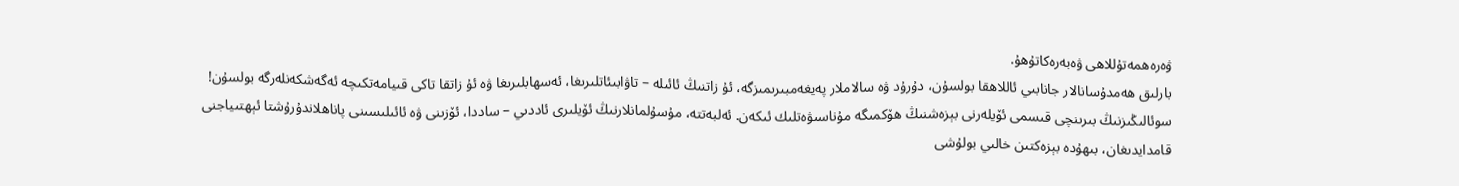ۋەرەھمەتۇللاھى ۋەبەرەكاتۇھۇ.
بارلىق ھەمدۇسانالار جانابىي ئاللاھقا بولسۇن، دۇرۇد ۋە سالاملار پەيغەمبىرىمىزگە، ئۇ زاتنىڭ ئائىلە – تاۋابىئاتلىرىغا، ئەسھابلىرىغا ۋە ئۇ زاتقا تاكى قىيامەتكىچە ئەگەشكەنلەرگە بولسۇن!
سوئالىڭىزنىڭ بىرىنچى قىسمى ئۆيلەرنى بېزەشنىڭ ھۆكمىگە مۇناسىۋەتلىك ئىكەن. ئەلبەتتە، مۇسۇلمانلارنىڭ ئۆيلىرى ئاددىي – ساددا، ئۆزىنى ۋە ئائىلىسىنى پاناھلاندۇرۇشتا ئېھتىياجنى قامدايدىغان، بىھۇدە بېزەكتىن خالىي بولۇشى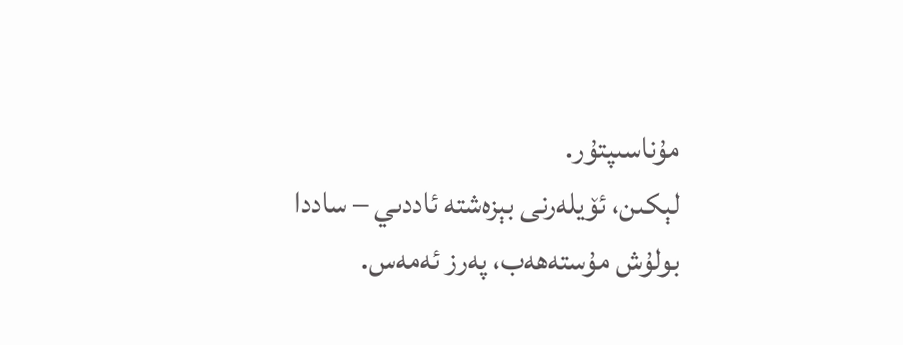مۇناسىپتۇر.
لېكىن، ئۆيلەرنى بېزەشتە ئاددىي – ساددا بولۇش مۇستەھەب، پەرز ئەمەس.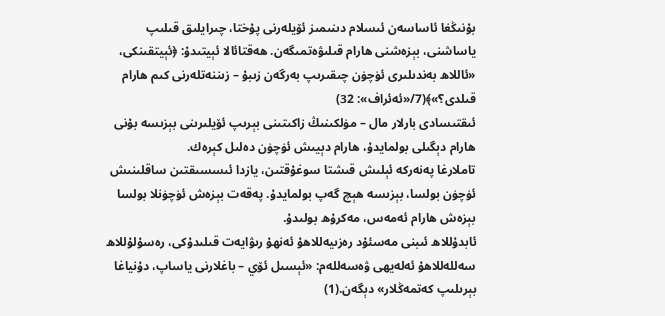بۇنىڭغا ئاساسەن ئىسلام دىنىمىز ئۆيلەرنى پۇختا، چىرايلىق قىلىپ ياساشنى، بېزەشنى ھارام قىلىۋەتمىگەن. ھەقتائالا ئېيتىدۇ: ﴿ئېيتقىنكى، «ئاللاھ بەندىلىرى ئۈچۈن چىقىرىپ بەرگەن زىبۇ – زىننەتلەرنى كىم ھارام قىلدى؟»﴾(7/«ئەئراف»: 32)
ئىقتىسادى بارلار مال – مۈلكىنىڭ زاكىتىنى بېرىپ ئۆيلىرىنى بېزىسە بۇنى ھارام دېگىلى بولمايدۇ، ھارام دېيىش ئۈچۈن دەلىل كېرەك.
تاملارغا پەنەركە ئېلىش قىشتا سوغۇقتىن، يازدا ئىسسىقتىن ساقلىنىش ئۈچۈن بولسا، بېزىسە ھېچ گەپ بولمايدۇ. پەقەت بېزەش ئۈچۈنلا بولسا بېزەش ھارام ئەمەس، مەكرۇھ بولىدۇ.
ئابدۇللاھ ئىبنى مەسئۇد رەزىيەللاھۇ ئەنھۇ رىۋايەت قىلىدۇكى، رەسۇلۇللاھ سەللەللاھۇ ئەلەيھى ۋەسەللەم: «ئېسىل ئۆي – باغلارنى ياساپ، دۇنياغا بېرىلىپ كەتمەڭلار» دېگەن.(1)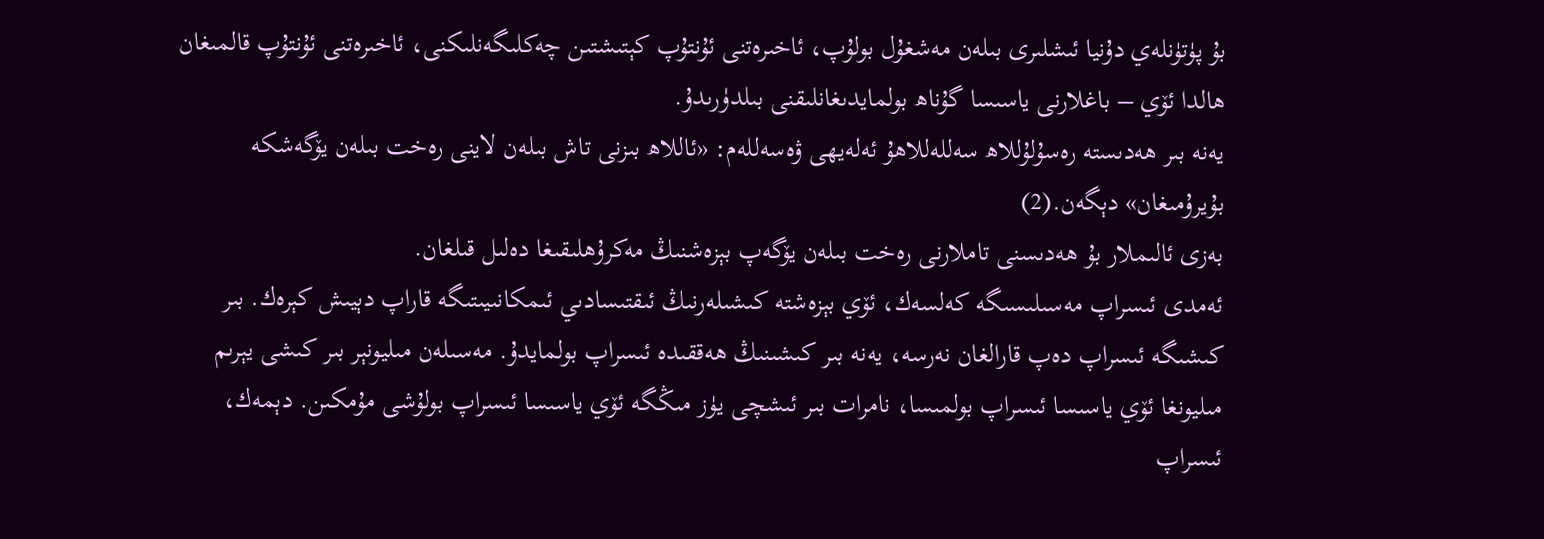بۇ پۈتۈنلەي دۇنيا ئىشلىرى بىلەن مەشغۇل بولۇپ، ئاخىرەتنى ئۇنتۇپ كېتىشتىن چەكلىگەنلىكنى، ئاخىرەتنى ئۇنتۇپ قالمىغان ھالدا ئۆي – باغلارنى ياسىسا گۇناھ بولمايدىغانلىقنى بىلدۈرىدۇ.
يەنە بىر ھەدىستە رەسۇلۇللاھ سەللەللاھۇ ئەلەيھى ۋەسەللەم: «ئاللاھ بىزنى تاش بىلەن لاينى رەخت بىلەن يۆگەشكە بۇيرۇمىغان» دېگەن.(2)
بەزى ئالىملار بۇ ھەدىسنى تاملارنى رەخت بىلەن يۆگەپ بېزەشنىڭ مەكرۇھلىقىغا دەلىل قىلغان.
ئەمدى ئىسراپ مەسىلىسىگە كەلسەك، ئۆي بېزەشتە كىشىلەرنىڭ ئىقتىسادىي ئىمكانىيىتىگە قاراپ دېيىش كېرەك. بىر كىشىگە ئىسراپ دەپ قارالغان نەرسە، يەنە بىر كىشىنىڭ ھەققىدە ئىسراپ بولمايدۇ. مەسىلەن مىليونېر بىر كىشى يېرىم مىليونغا ئۆي ياسىسا ئىسراپ بولمىسا، نامرات بىر ئىشچى يۈز مىڭگە ئۆي ياسىسا ئىسراپ بولۇشى مۇمكىن. دېمەك، ئىسراپ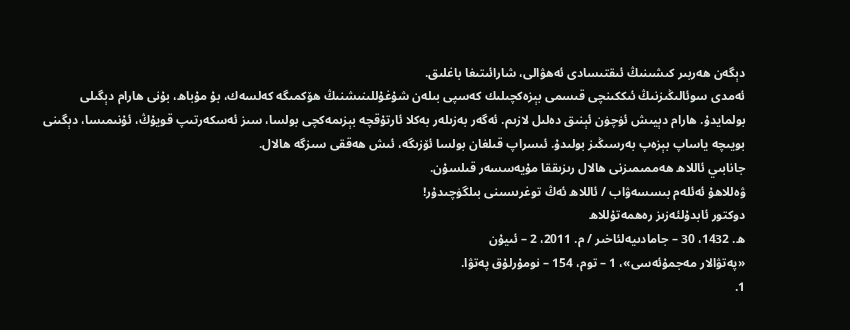دېگەن ھەربىر كىشىنىڭ ئىقتىسادى ئەھۋالى، شارائىتىغا باغلىق.
ئەمدى سوئالىڭىزنىڭ ئىككىنچى قىسمى بېزەكچىلىك كەسپى بىلەن شۇغۇللىنىشنىڭ ھۆكمىگە كەلسەك، بۇ مۇباھ، بۇنى ھارام دېگىلى بولمايدۇ. ھارام دېيىش ئۈچۈن ئېنىق دەلىل لازىم. ئەگەر بەزىلەر بەكلا ئارتۇقچە بېزىمەكچى بولسا، سىز ئەسكەرتىپ قويۇڭ، ئۇنىمىسا، دېگىنى بويىچە ياساپ بېزەپ بەرسىڭىز بولىدۇ. ئىسراپ قىلغان بولسا ئۆزىگە، ئىش ھەققى سىزگە ھالال.
جانابىي ئاللاھ ھەممىمىزنى ھالال رىزىققا مۇيەسسەر قىلسۇن.
ۋەللاھۇ ئەئلەم بىسسەۋاب / ئاللاھ ئەڭ توغرىسىنى بىلگۈچىدۇر!
دوكتور ئابدۇلئەزىز رەھمەتۇللاھ
ھ. 1432، 30 – جامادىيەلئاخىر / م. 2011، 2 – ئىيۇن
«پەتۋالار مەجمۇئەسى»، 1 – توم، 154 – نومۇرلۇق پەتۋا.
1.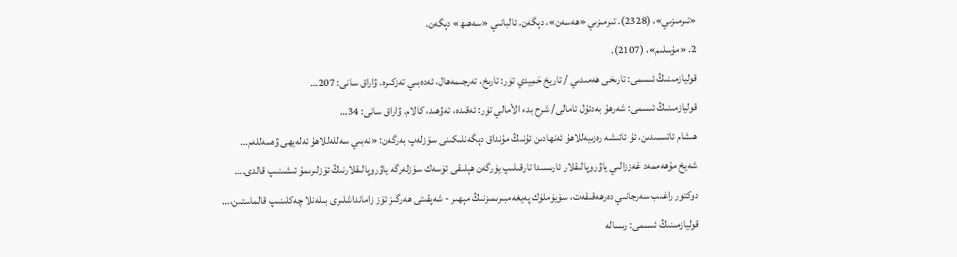«تىرمىزىي»، (2328). تىرمىزىي «ھەسەن»، دېگەن. ئالبانىي «سەھىھ» دېگەن.
2. «مۇسلىم»، (2107).
قوليازمىنىڭ ئىسمى: تارىخى ھەمىدىي / تاريخ حَمِيدي تۈر: تارىخ، تەرجىمەھال، ئەدەبىي تەزكىرە. ۋاراق سانى: 207…
قوليازمىنىڭ ئىسمى: شەرھۇ بەدئۇل ئامالى/ شرح بدء الأمالي تۈر: ئەقىدە، تەۋھىد، كالام. ۋاراق سانى: 34…
ھىشام ئاتىسىدىن، ئۇ ئائىشە رەزىيەللاھۇ ئەنھادىن ئۇنىڭ مۇنداق دېگەنلىكىنى سۆزلەپ بەرگەن: «نەبىي سەللەللاھۇ ئەلەيھى ۋەسەللەم…
شەيخ مۇھەممەد غەززالىي ياۋروپالىقلار ئارىسىدا تارقىلىپ يۈرگەن ھېلىقى ئۆسەك سۆزلەرگە ياۋروپالىقلارنىڭ ئۆزلىرىمۇ ئىشىنىپ قالدى.…
دوكتور راغىب سەرجانىي دەرھەقىقەت، سۆيۈملۈك پەيغەمبىرىمىزنىڭ مېھىر - شەپقىتى ھەرگىز ئۆز زامانداشلىرى بىلەنلا چەكلىنىپ قالماستىن،…
قوليازمىنىڭ ئىسمى: رىسالە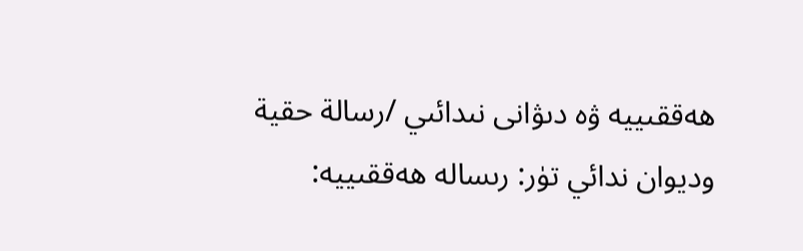ھەققىييە ۋە دىۋانى نىدائىي /رسالة حقية وديوان ندائي تۈر: رىسالە ھەققىييە: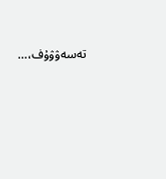تەسەۋۋۇف،…